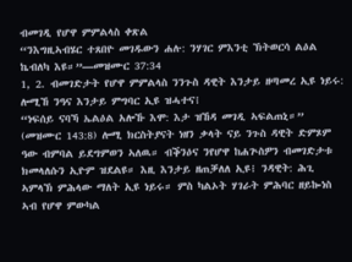ብመገዲ የሆዋ ምምልላስ ቀጽል
“ንእግዚኣብሄር ተጸበዮ መገዱውን ሐሉ: ንሃገር ምእንቲ ኽትወርሳ ልዕል ኬብለካ እዩ።”—መዝሙር 37:34
1, 2. ብመገድታት የሆዋ ምምልላስ ንንጉስ ዳዊት እንታይ ዘጣመረ ኢዩ ነይሩ: ሎሚኸ ንዓና እንታይ ምግባር ኢዩ ዝሓተና፧
“ነፍሰይ ናባኻ ኤልዕል አሎኹ እሞ: እታ ዝኸዳ መገዲ ኣፍልጠኒ።” (መዝሙር 143:8) ሎሚ ክርስትያናት ነዘን ቃላት ናይ ንጉስ ዳዊት ድምጾም ዓው ብምባል ይደግምወን ኣለዉ። ብቕንዕና ንየሆዋ ከሐጕስዎን ብመገድታቱ ክመላለሱን ኢዮም ዝደልዩ። እዚ እንታይ ዘጠቓለለ ኢዩ፧ ንዳዊት: ሕጊ ኣምላኽ ምሕላው ማለት ኢዩ ነይሩ። ምስ ካልኦት ሃገራት ምሕባር ዘይኰነስ ኣብ የሆዋ ምውካል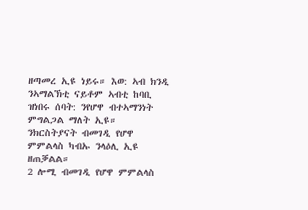ዘጣመረ ኢዩ ነይሩ። እወ: ኣብ ክንዲ ንኣማልኽቲ ናይቶም ኣብቲ ከባቢ ዝነበሩ ሰባት: ንየሆዋ ብተኣማንነት ምግልጋል ማለት ኢዩ። ንክርስትያናት ብመገዲ የሆዋ ምምልላስ ካብኡ ንላዕሊ ኢዩ ዘጠቓልል።
2 ሎሚ ብመገዲ የሆዋ ምምልላስ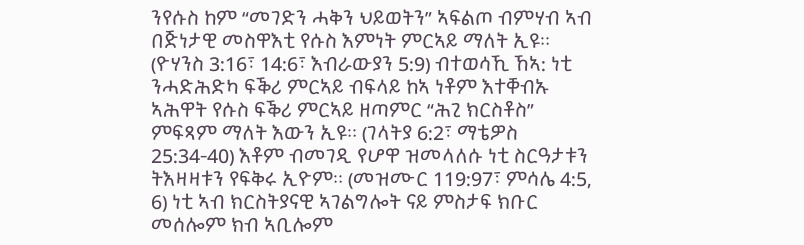ንየሱስ ከም “መገድን ሓቅን ህይወትን” ኣፍልጦ ብምሃብ ኣብ በጅነታዊ መስዋእቲ የሱስ እምነት ምርኣይ ማለት ኢዩ። (ዮሃንስ 3:16፣ 14:6፣ እብራውያን 5:9) ብተወሳኺ ኸኣ: ነቲ ንሓድሕድካ ፍቕሪ ምርኣይ ብፍላይ ከኣ ነቶም እተቐብኡ ኣሕዋት የሱስ ፍቕሪ ምርኣይ ዘጣምር “ሕጊ ክርስቶስ” ምፍጻም ማለት እውን ኢዩ። (ገላትያ 6:2፣ ማቴዎስ 25:34-40) እቶም ብመገዲ የሆዋ ዝመላለሱ ነቲ ስርዓታቱን ትእዛዛቱን የፍቅሩ ኢዮም። (መዝሙር 119:97፣ ምሳሌ 4:5, 6) ነቲ ኣብ ክርስትያናዊ ኣገልግሎት ናይ ምስታፍ ክቡር መሰሎም ክብ ኣቢሎም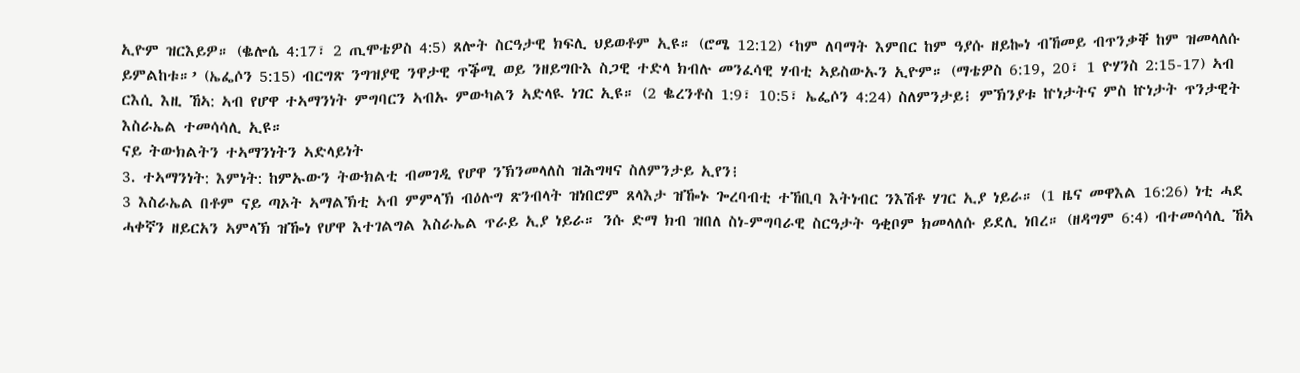ኢዮም ዝርእይዎ። (ቈሎሴ 4:17፣ 2 ጢሞቴዎስ 4:5) ጸሎት ስርዓታዊ ክፍሊ ህይወቶም ኢዩ። (ሮሜ 12:12) ‘ከም ለባማት እምበር ከም ዓያሱ ዘይኰነ ብኸመይ ብጥንቃቐ ከም ዝመላለሱ ይምልከቱ።’ (ኤፌሶን 5:15) ብርግጽ ንግዝያዊ ንዋታዊ ጥቕሚ ወይ ንዘይግቡእ ስጋዊ ተድላ ክብሉ መንፈሳዊ ሃብቲ ኣይስውኡን ኢዮም። (ማቴዎስ 6:19, 20፣ 1 ዮሃንስ 2:15-17) ኣብ ርእሲ እዚ ኸኣ: ኣብ የሆዋ ተኣማንነት ምግባርን ኣብኡ ምውካልን ኣድላዪ ነገር ኢዩ። (2 ቈረንቶስ 1:9፣ 10:5፣ ኤፌሶን 4:24) ስለምንታይ፧ ምኽንያቱ ኵነታትና ምስ ኵነታት ጥንታዊት እስራኤል ተመሳሳሊ ኢዩ።
ናይ ትውክልትን ተኣማንነትን ኣድላይነት
3. ተኣማንነት: እምነት: ከምኡውን ትውክልቲ ብመገዲ የሆዋ ንኽንመላለስ ዝሕግዛና ስለምንታይ ኢየን፧
3 እስራኤል በቶም ናይ ጣኦት ኣማልኽቲ ኣብ ምምላኽ ብዕሉግ ጽንብላት ዝነበሮም ጸላእታ ዝዀኑ ጐረባብቲ ተኸቢባ እትነብር ንእሽቶ ሃገር ኢያ ነይራ። (1 ዜና መዋእል 16:26) ነቲ ሓደ ሓቀኛን ዘይርአን ኣምላኽ ዝዀነ የሆዋ እተገልግል እስራኤል ጥራይ ኢያ ነይራ። ንሱ ድማ ክብ ዝበለ ስነ-ምግባራዊ ስርዓታት ዓቂቦም ክመላለሱ ይደሊ ነበረ። (ዘዳግም 6:4) ብተመሳሳሊ ኸኣ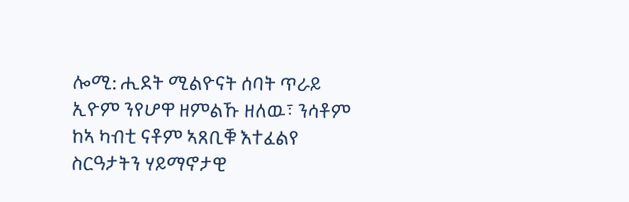ሎሚ: ሒደት ሚልዮናት ሰባት ጥራይ ኢዮም ንየሆዋ ዘምልኹ ዘለዉ፣ ንሳቶም ከኣ ካብቲ ናቶም ኣጸቢቑ እተፈልየ ስርዓታትን ሃይማኖታዊ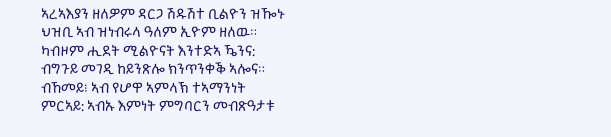ኣረኣእያን ዘለዎም ዳርጋ ሽዱሽተ ቢልዮን ዝዀኑ ህዝቢ ኣብ ዝነብሩላ ዓለም ኢዮም ዘለዉ። ካብዞም ሒደት ሚልዮናት እንተድኣ ዄንና: ብግጉይ መገዲ ከይንጽሎ ክንጥንቀቕ ኣሎና። ብኸመይ፧ ኣብ የሆዋ ኣምላኽ ተኣማንነት ምርኣይ: ኣብኡ እምነት ምግባርን መብጽዓታቱ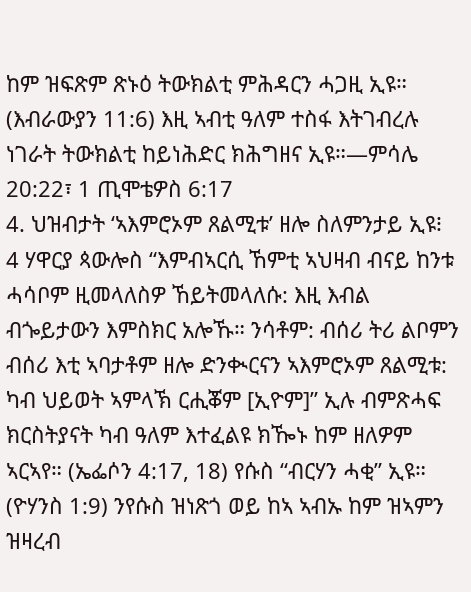ከም ዝፍጽም ጽኑዕ ትውክልቲ ምሕዳርን ሓጋዚ ኢዩ። (እብራውያን 11:6) እዚ ኣብቲ ዓለም ተስፋ እትገብረሉ ነገራት ትውክልቲ ከይነሕድር ክሕግዘና ኢዩ።—ምሳሌ 20:22፣ 1 ጢሞቴዎስ 6:17
4. ህዝብታት ‘ኣእምሮኦም ጸልሚቱ’ ዘሎ ስለምንታይ ኢዩ፧
4 ሃዋርያ ጳውሎስ “እምብኣርሲ ኸምቲ ኣህዛብ ብናይ ከንቱ ሓሳቦም ዚመላለስዎ ኸይትመላለሱ: እዚ እብል ብጐይታውን እምስክር አሎኹ። ንሳቶም: ብሰሪ ትሪ ልቦምን ብሰሪ እቲ ኣባታቶም ዘሎ ድንቊርናን ኣእምሮኦም ጸልሚቱ: ካብ ህይወት ኣምላኽ ርሒቖም [ኢዮም]” ኢሉ ብምጽሓፍ ክርስትያናት ካብ ዓለም እተፈልዩ ክዀኑ ከም ዘለዎም ኣርኣየ። (ኤፌሶን 4:17, 18) የሱስ “ብርሃን ሓቂ” ኢዩ። (ዮሃንስ 1:9) ንየሱስ ዝነጽጎ ወይ ከኣ ኣብኡ ከም ዝኣምን ዝዛረብ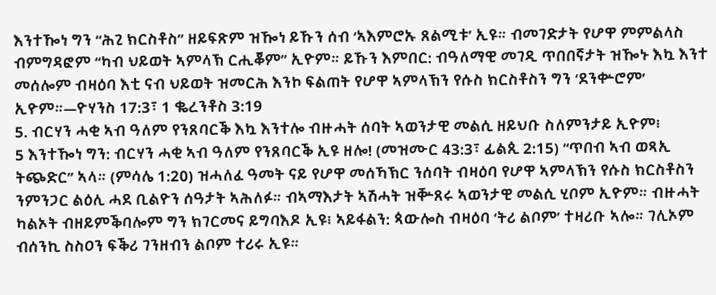እንተዀነ ግን “ሕጊ ክርስቶስ” ዘይፍጽም ዝዀነ ይኹን ሰብ ‘ኣእምሮኡ ጸልሚቱ’ ኢዩ። ብመገድታት የሆዋ ምምልላስ ብምግዳፎም “ካብ ህይወት ኣምላኽ ርሒቖም” ኢዮም። ይኹን እምበር: ብዓለማዊ መገዲ ጥበበኛታት ዝዀኑ እኳ እንተ መሰሎም ብዛዕባ እቲ ናብ ህይወት ዝመርሕ እንኮ ፍልጠት የሆዋ ኣምላኽን የሱስ ክርስቶስን ግን ‘ደንቍሮም’ ኢዮም።—ዮሃንስ 17:3፣ 1 ቈረንቶስ 3:19
5. ብርሃን ሓቂ ኣብ ዓለም የንጸባርቕ እኳ እንተሎ ብዙሓት ሰባት ኣወንታዊ መልሲ ዘይህቡ ስለምንታይ ኢዮም፧
5 እንተዀነ ግን: ብርሃን ሓቂ ኣብ ዓለም የንጸባርቕ ኢዩ ዘሎ! (መዝሙር 43:3፣ ፊልጲ 2:15) “ጥበብ ኣብ ወጻኢ ትጭድር” ኣላ። (ምሳሌ 1:20) ዝሓለፈ ዓመት ናይ የሆዋ መሰኻኽር ንሰባት ብዛዕባ የሆዋ ኣምላኽን የሱስ ክርስቶስን ንምንጋር ልዕሊ ሓደ ቢልዮን ሰዓታት ኣሕለፉ። ብኣማእታት ኣሽሓት ዝቝጸሩ ኣወንታዊ መልሲ ሂቦም ኢዮም። ብዙሓት ካልኦት ብዘይምቕባሎም ግን ክገርመና ይግባእዶ ኢዩ፧ ኣይፋልን: ጳውሎስ ብዛዕባ ‘ትሪ ልቦም’ ተዛሪቡ ኣሎ። ገሊኦም ብሰንኪ ስስዐን ፍቕሪ ገንዘብን ልቦም ተሪሩ ኢዩ።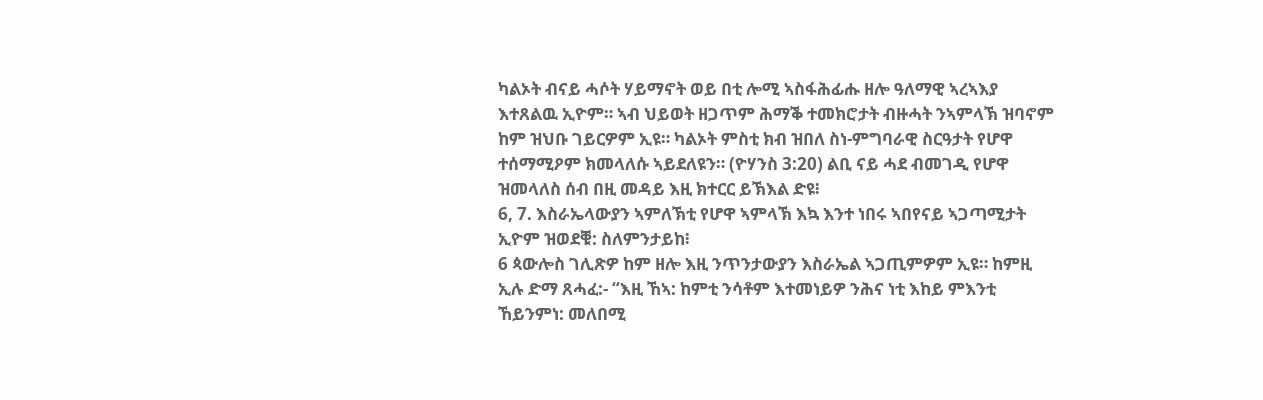ካልኦት ብናይ ሓሶት ሃይማኖት ወይ በቲ ሎሚ ኣስፋሕፊሑ ዘሎ ዓለማዊ ኣረኣእያ እተጸልዉ ኢዮም። ኣብ ህይወት ዘጋጥም ሕማቕ ተመክሮታት ብዙሓት ንኣምላኽ ዝባኖም ከም ዝህቡ ገይርዎም ኢዩ። ካልኦት ምስቲ ክብ ዝበለ ስነ-ምግባራዊ ስርዓታት የሆዋ ተሰማሚዖም ክመላለሱ ኣይደለዩን። (ዮሃንስ 3:20) ልቢ ናይ ሓደ ብመገዲ የሆዋ ዝመላለስ ሰብ በዚ መዳይ እዚ ክተርር ይኽእል ድዩ፧
6, 7. እስራኤላውያን ኣምለኽቲ የሆዋ ኣምላኽ እኳ እንተ ነበሩ ኣበየናይ ኣጋጣሚታት ኢዮም ዝወደቑ: ስለምንታይከ፧
6 ጳውሎስ ገሊጽዎ ከም ዘሎ እዚ ንጥንታውያን እስራኤል ኣጋጢምዎም ኢዩ። ከምዚ ኢሉ ድማ ጸሓፈ:- “እዚ ኸኣ: ከምቲ ንሳቶም እተመነይዎ ንሕና ነቲ እከይ ምእንቲ ኸይንምነ: መለበሚ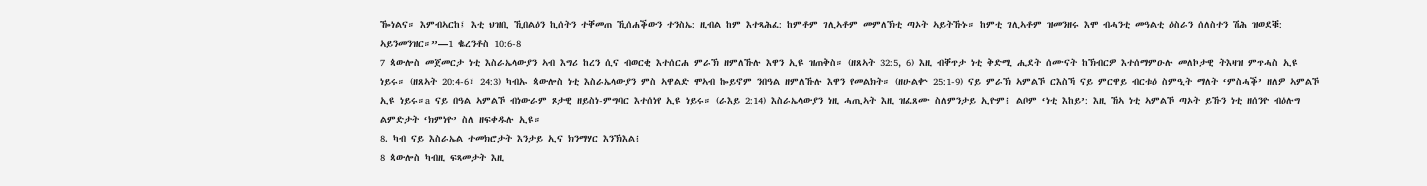ዀነልና። እምብኣርከ፤ እቲ ህዝቢ ኺበልዕን ኪሰትን ተቐመጠ ኺሰሐቕውን ተንስኤ: ዚብል ከም እተጻሕፈ: ከምቶም ገሊኣቶም መምለኽቲ ጣኦት ኣይትኹኑ። ከምቲ ገሊኣቶም ዝመንዘሩ እሞ ብሓንቲ መዓልቲ ዕስራን ሰለስተን ሽሕ ዝወደቑ: ኣይንመንዝር።”—1 ቈረንቶስ 10:6-8
7 ጳውሎስ መጀመርታ ነቲ እስራኤላውያን ኣብ እግሪ ከረን ሲና ብወርቂ እተሰርሐ ምራኽ ዘምለኹሉ እዋን ኢዩ ዝጠቅስ። (ዘጸኣት 32:5, 6) እዚ ብቐጥታ ነቲ ቅድሚ ሒደት ሰሙናት ከኽብርዎ እተሰማምዑሉ መለኮታዊ ትእዛዝ ምጥሓስ ኢዩ ነይሩ። (ዘጸኣት 20:4-6፣ 24:3) ካብኡ ጳውሎስ ነቲ እስራኤላውያን ምስ ኣዋልድ ሞኣብ ኰይኖም ንበዓል ዘምለኹሉ እዋን የመልክት። (ዘሁልቍ 25:1-9) ናይ ምራኽ ኣምልኾ ርእስኻ ናይ ምርዋይ ብርቱዕ ስምዒት ማለት ‘ምስሓቕ’ ዘለዎ ኣምልኾ ኢዩ ነይሩ።a ናይ በዓል ኣምልኾ ብነውራም ጾታዊ ዘይስነ-ምግባር እተሰነየ ኢዩ ነይሩ። (ራእይ 2:14) እስራኤላውያን ነዚ ሓጢኣት እዚ ዝፈጸሙ ስለምንታይ ኢዮም፧ ልቦም ‘ነቲ እከይ’: እዚ ኸኣ ነቲ ኣምልኾ ጣኦት ይኹን ነቲ ዘሰንዮ ብዕሉግ ልምድታት ‘ክምነዮ’ ስለ ዘፍቀዱሉ ኢዩ።
8. ካብ ናይ እስራኤል ተመክሮታት እንታይ ኢና ክንማሃር እንኽእል፧
8 ጳውሎስ ካብዚ ፍጻመታት እዚ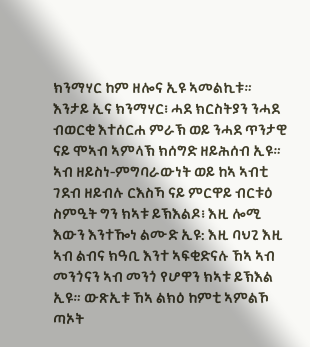ክንማሃር ከም ዘሎና ኢዩ ኣመልኪቱ። እንታይ ኢና ክንማሃር፧ ሓደ ክርስትያን ንሓደ ብወርቂ እተሰርሐ ምራኽ ወይ ንሓደ ጥንታዊ ናይ ሞኣብ ኣምላኽ ክሰግድ ዘይሕሰብ ኢዩ። ኣብ ዘይስነ-ምግባራውነት ወይ ከኣ ኣብቲ ገደብ ዘይብሉ ርእስኻ ናይ ምርዋይ ብርቱዕ ስምዒት ግን ክኣቱ ይኽእልዶ፧ እዚ ሎሚ እውን እንተዀነ ልሙድ ኢዩ: እዚ ባህጊ እዚ ኣብ ልብና ክዓቢ እንተ ኣፍቂድናሉ ኸኣ ኣብ መንጎናን ኣብ መንጎ የሆዋን ክኣቱ ይኽእል ኢዩ። ውጽኢቱ ኸኣ ልክዕ ከምቲ ኣምልኾ ጣኦት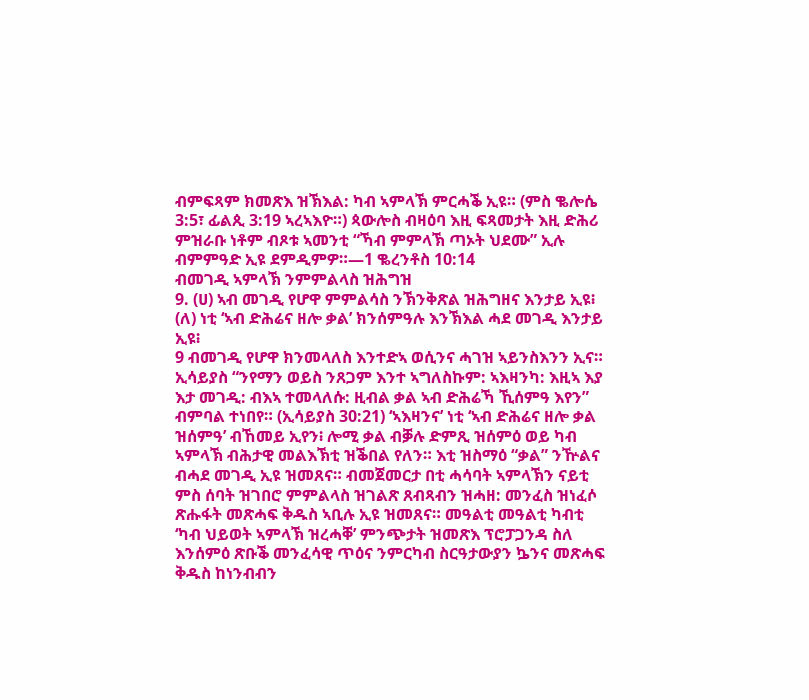ብምፍጻም ክመጽእ ዝኽእል: ካብ ኣምላኽ ምርሓቕ ኢዩ። (ምስ ቈሎሴ 3:5፣ ፊልጲ 3:19 ኣረኣእዮ።) ጳውሎስ ብዛዕባ እዚ ፍጻመታት እዚ ድሕሪ ምዝራቡ ነቶም ብጾቱ ኣመንቲ “ኻብ ምምላኽ ጣኦት ህደሙ” ኢሉ ብምምዓድ ኢዩ ደምዲምዎ።—1 ቈረንቶስ 10:14
ብመገዲ ኣምላኽ ንምምልላስ ዝሕግዝ
9. (ሀ) ኣብ መገዲ የሆዋ ምምልሳስ ንኽንቅጽል ዝሕግዘና እንታይ ኢዩ፧ (ለ) ነቲ ‘ኣብ ድሕሬና ዘሎ ቃል’ ክንሰምዓሉ እንኽእል ሓደ መገዲ እንታይ ኢዩ፧
9 ብመገዲ የሆዋ ክንመላለስ እንተድኣ ወሲንና ሓገዝ ኣይንስእንን ኢና። ኢሳይያስ “ንየማን ወይስ ንጸጋም እንተ ኣግለስኩም: ኣእዛንካ: እዚኣ እያ እታ መገዲ: ብእኣ ተመላለሱ: ዚብል ቃል ኣብ ድሕሬኻ ኺሰምዓ እየን” ብምባል ተነበየ። (ኢሳይያስ 30:21) ‘ኣእዛንና’ ነቲ ‘ኣብ ድሕሬና ዘሎ ቃል ዝሰምዓ’ ብኸመይ ኢየን፧ ሎሚ ቃል ብቓሉ ድምጺ ዝሰምዕ ወይ ካብ ኣምላኽ ብሕታዊ መልእኽቲ ዝቕበል የለን። እቲ ዝስማዕ “ቃል” ንዅልና ብሓደ መገዲ ኢዩ ዝመጸና። ብመጀመርታ በቲ ሓሳባት ኣምላኽን ናይቲ ምስ ሰባት ዝገበሮ ምምልላስ ዝገልጽ ጸብጻብን ዝሓዘ: መንፈስ ዝነፈሶ ጽሑፋት መጽሓፍ ቅዱስ ኣቢሉ ኢዩ ዝመጸና። መዓልቲ መዓልቲ ካብቲ ‘ካብ ህይወት ኣምላኽ ዝረሓቐ’ ምንጭታት ዝመጽእ ፕሮፓጋንዳ ስለ እንሰምዕ ጽቡቕ መንፈሳዊ ጥዕና ንምርካብ ስርዓታውያን ኴንና መጽሓፍ ቅዱስ ከነንብብን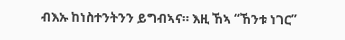ብእኡ ከነስተንትንን ይግብኣና። እዚ ኸኣ “ኸንቱ ነገር”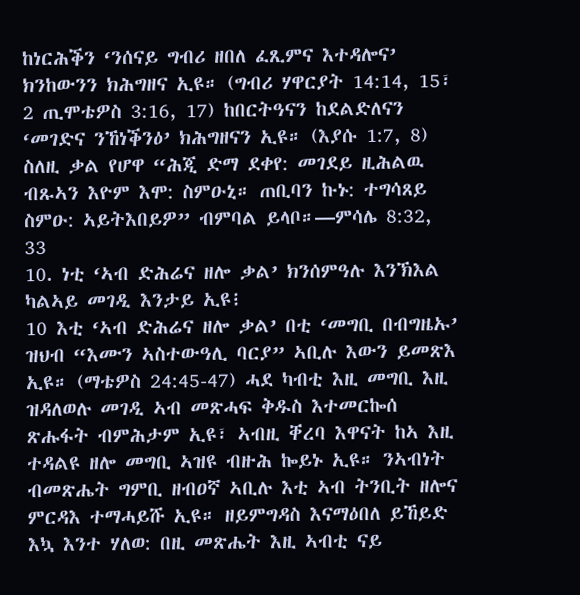ከነርሕቕን ‘ንሰናይ ግብሪ ዘበለ ፈጺምና እተዳሎና’ ክንከውንን ክሕግዘና ኢዩ። (ግብሪ ሃዋርያት 14:14, 15፣ 2 ጢሞቴዎስ 3:16, 17) ከበርትዓናን ከደልድለናን ‘መገድና ንኸነቕንዕ’ ክሕግዘናን ኢዩ። (እያሱ 1:7, 8) ስለዚ ቃል የሆዋ “ሕጂ ድማ ደቀየ: መገደይ ዚሕልዉ ብጹኣን እዮም እሞ: ስምዑኒ። ጠቢባን ኩኑ: ተግሳጸይ ስምዑ: ኣይትእበይዎ” ብምባል ይላቦ።—ምሳሌ 8:32, 33
10. ነቲ ‘ኣብ ድሕሬና ዘሎ ቃል’ ክንሰምዓሉ እንኽእል ካልኣይ መገዲ እንታይ ኢዩ፧
10 እቲ ‘ኣብ ድሕሬና ዘሎ ቃል’ በቲ ‘መግቢ በብግዜኡ’ ዝህብ “እሙን ኣስተውዓሊ ባርያ” ኣቢሉ እውን ይመጽእ ኢዩ። (ማቴዎስ 24:45-47) ሓደ ካብቲ እዚ መግቢ እዚ ዝዳለወሉ መገዲ ኣብ መጽሓፍ ቅዱስ እተመርኰሰ ጽሑፋት ብምሕታም ኢዩ፣ ኣብዚ ቐረባ እዋናት ከኣ እዚ ተዳልዩ ዘሎ መግቢ ኣዝዩ ብዙሕ ኰይኑ ኢዩ። ንኣብነት ብመጽሔት ግምቢ ዘብዐኛ ኣቢሉ እቲ ኣብ ትንቢት ዘሎና ምርዳእ ተማሓይሹ ኢዩ። ዘይምግዳስ እናማዕበለ ይኸይድ እኳ እንተ ሃለወ: በዚ መጽሔት እዚ ኣብቲ ናይ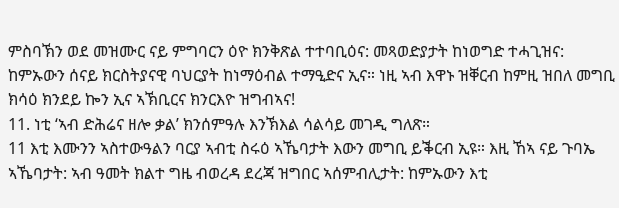ምስባኽን ወደ መዝሙር ናይ ምግባርን ዕዮ ክንቅጽል ተተባቢዕና: መጻወድያታት ከነወግድ ተሓጊዝና: ከምኡውን ሰናይ ክርስትያናዊ ባህርያት ከነማዕብል ተማዒድና ኢና። ነዚ ኣብ እዋኑ ዝቐርብ ከምዚ ዝበለ መግቢ ክሳዕ ክንደይ ኰን ኢና ኣኽቢርና ክንርእዮ ዝግብኣና!
11. ነቲ ‘ኣብ ድሕሬና ዘሎ ቃል’ ክንሰምዓሉ እንኽእል ሳልሳይ መገዲ ግለጽ።
11 እቲ እሙንን ኣስተውዓልን ባርያ ኣብቲ ስሩዕ ኣኼባታት እውን መግቢ ይቕርብ ኢዩ። እዚ ኸኣ ናይ ጉባኤ ኣኼባታት: ኣብ ዓመት ክልተ ግዜ ብወረዳ ደረጃ ዝግበር ኣሰምብሊታት: ከምኡውን እቲ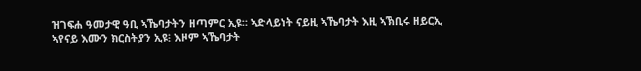ዝገፍሐ ዓመታዊ ዓቢ ኣኼባታትን ዘጣምር ኢዩ። ኣድላይነት ናይዚ ኣኼባታት እዚ ኣኽቢሩ ዘይርኢ ኣየናይ እሙን ክርስትያን ኢዩ፧ እዞም ኣኼባታት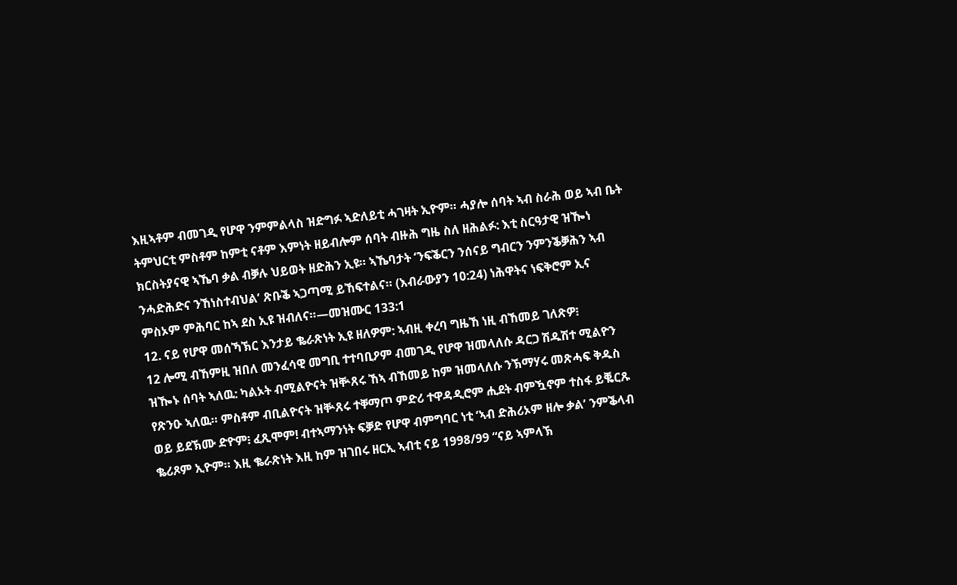እዚኣቶም ብመገዲ የሆዋ ንምምልላስ ዝድግፉ ኣድለይቲ ሓገዛት ኢዮም። ሓያሎ ሰባት ኣብ ስራሕ ወይ ኣብ ቤት ትምህርቲ ምስቶም ከምቲ ናቶም እምነት ዘይብሎም ሰባት ብዙሕ ግዜ ስለ ዘሕልፉ: እቲ ስርዓታዊ ዝዀነ ክርስትያናዊ ኣኼባ ቃል ብቓሉ ህይወት ዘድሕን ኢዩ። ኣኼባታት ‘ንፍቕርን ንሰናይ ግብርን ንምንቕቓሕን ኣብ ንሓድሕድና ንኸነስተብህል’ ጽቡቕ ኣጋጣሚ ይኸፍተልና። (እብራውያን 10:24) ነሕዋትና ነፍቅሮም ኢና ምስኦም ምሕባር ከኣ ደስ ኢዩ ዝብለና።—መዝሙር 133:1
12. ናይ የሆዋ መሰኻኽር እንታይ ቈራጽነት ኢዩ ዘለዎም: ኣብዚ ቀረባ ግዜኸ ነዚ ብኸመይ ገለጽዎ፧
12 ሎሚ ብኸምዚ ዝበለ መንፈሳዊ መግቢ ተተባቢዖም ብመገዲ የሆዋ ዝመላለሱ ዳርጋ ሽዱሽተ ሚልዮን ዝዀኑ ሰባት ኣለዉ: ካልኦት ብሚልዮናት ዝቝጸሩ ኸኣ ብኸመይ ከም ዝመላለሱ ንኽማሃሩ መጽሓፍ ቅዱስ የጽንዑ ኣለዉ። ምስቶም ብቢልዮናት ዝቝጸሩ ተቐማጦ ምድሪ ተዋዳዲሮም ሒደት ብምዃኖም ተስፋ ይቘርጹ ወይ ይደኽሙ ድዮም፧ ፈጺሞም! ብተኣማንነት ፍቓድ የሆዋ ብምግባር ነቲ ‘ኣብ ድሕሪኦም ዘሎ ቃል’ ንምቕላብ ቈሪጾም ኢዮም። እዚ ቈራጽነት እዚ ከም ዝገበሩ ዘርኢ ኣብቲ ናይ 1998/99 “ናይ ኣምላኽ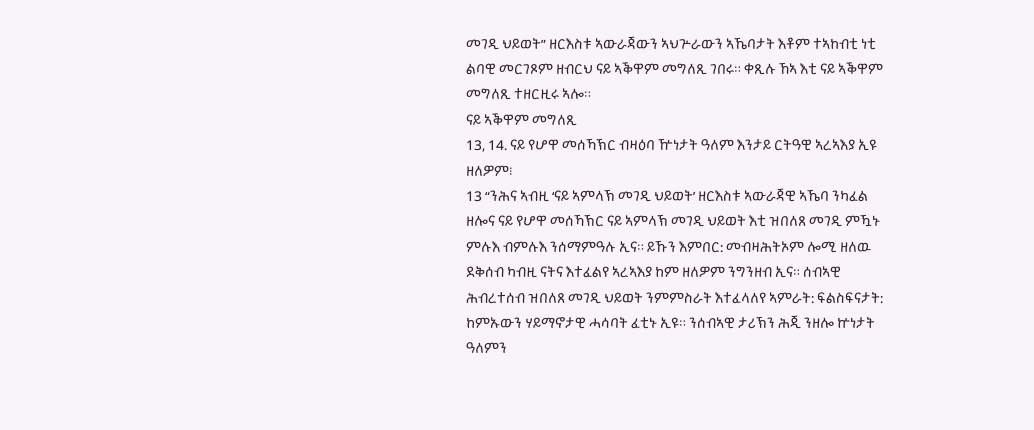መገዲ ህይወት” ዘርእስቱ ኣውራጃውን ኣህጕራውን ኣኼባታት እቶም ተኣከብቲ ነቲ ልባዊ መርገጾም ዘብርህ ናይ ኣቕዋም መግለጺ ገበሩ። ቀጺሉ ኸኣ እቲ ናይ ኣቕዋም መግለጺ ተዘርዚሩ ኣሎ።
ናይ ኣቕዋም መግለጺ
13, 14. ናይ የሆዋ መሰኻኽር ብዛዕባ ዅነታት ዓለም እንታይ ርትዓዊ ኣረኣእያ ኢዩ ዘለዎም፧
13 “ንሕና ኣብዚ ‘ናይ ኣምላኽ መገዲ ህይወት’ ዘርእስቱ ኣውራጃዊ ኣኼባ ንካፈል ዘሎና ናይ የሆዋ መሰኻኽር ናይ ኣምላኽ መገዲ ህይወት እቲ ዝበለጸ መገዲ ምዃኑ ምሉእ ብምሉእ ንሰማምዓሉ ኢና። ይኹን እምበር: መብዛሕትኦም ሎሚ ዘለዉ ደቅሰብ ካብዚ ናትና እተፈልየ ኣረኣእያ ከም ዘለዎም ንግንዘብ ኢና። ሰብኣዊ ሕብረተሰብ ዝበለጸ መገዲ ህይወት ንምምስራት እተፈላለየ ኣምራት: ፍልስፍናታት: ከምኡውን ሃይማኖታዊ ሓሳባት ፈቲኑ ኢዩ። ንሰብኣዊ ታሪኽን ሕጂ ንዘሎ ኵነታት ዓለምን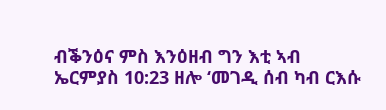ብቕንዕና ምስ እንዕዘብ ግን እቲ ኣብ ኤርምያስ 10:23 ዘሎ ‘መገዲ ሰብ ካብ ርእሱ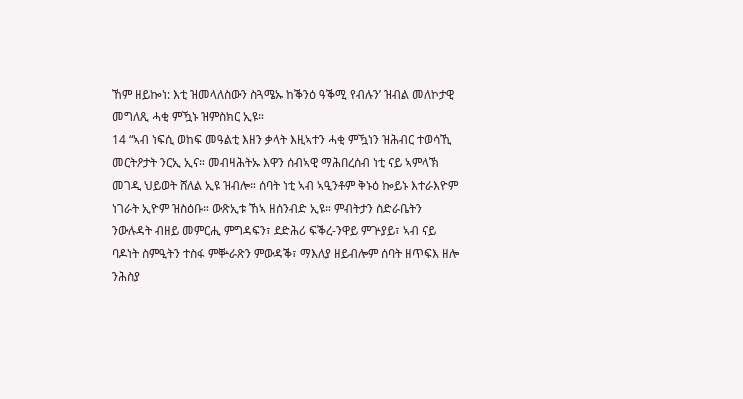ኸም ዘይኰነ: እቲ ዝመላለስውን ስጓሜኡ ከቕንዕ ዓቕሚ የብሉን’ ዝብል መለኮታዊ መግለጺ ሓቂ ምዃኑ ዝምስክር ኢዩ።
14 “ኣብ ነፍሲ ወከፍ መዓልቲ እዘን ቃላት እዚኣተን ሓቂ ምዃነን ዝሕብር ተወሳኺ መርትዖታት ንርኢ ኢና። መብዛሕትኡ እዋን ሰብኣዊ ማሕበረሰብ ነቲ ናይ ኣምላኽ መገዲ ህይወት ሸለል ኢዩ ዝብሎ። ሰባት ነቲ ኣብ ኣዒንቶም ቅኑዕ ኰይኑ እተራእዮም ነገራት ኢዮም ዝስዕቡ። ውጽኢቱ ኸኣ ዘሰንብድ ኢዩ። ምብትታን ስድራቤትን ንውሉዳት ብዘይ መምርሒ ምግዳፍን፣ ደድሕሪ ፍቕረ-ንዋይ ምጕያይ፣ ኣብ ናይ ባዶነት ስምዒትን ተስፋ ምቝራጽን ምውዳቕ፣ ማእለያ ዘይብሎም ሰባት ዘጥፍእ ዘሎ ንሕስያ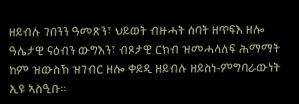ዘይብሉ ገበንን ዓመጽን፣ ህይወት ብዙሓት ሰባት ዘጥፍእ ዘሎ ዓሌታዊ ናዕብን ውግእን፣ ብጾታዊ ርክብ ዝመሓላለፍ ሕማማት ከም ዝውስኽ ዝገብር ዘሎ ቀይዲ ዘይብሉ ዘይስነ-ምግባራውነት ኢዩ ኣስዒቡ።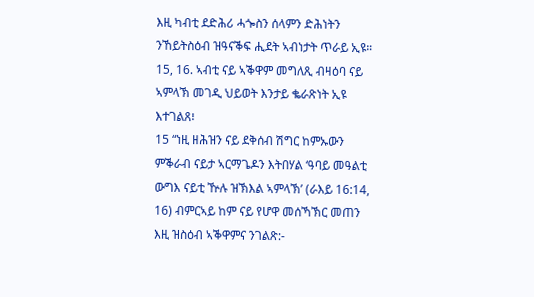እዚ ካብቲ ደድሕሪ ሓጐስን ሰላምን ድሕነትን ንኸይትስዕብ ዝዓናቕፍ ሒደት ኣብነታት ጥራይ ኢዩ።
15, 16. ኣብቲ ናይ ኣቕዋም መግለጺ ብዛዕባ ናይ ኣምላኽ መገዲ ህይወት እንታይ ቈራጽነት ኢዩ እተገልጸ፧
15 “ነዚ ዘሕዝን ናይ ደቅሰብ ሽግር ከምኡውን ምቕራብ ናይታ ኣርማጌዶን እትበሃል ‘ዓባይ መዓልቲ ውግእ ናይቲ ዅሉ ዝኽእል ኣምላኽ’ (ራእይ 16:14, 16) ብምርኣይ ከም ናይ የሆዋ መሰኻኽር መጠን እዚ ዝስዕብ ኣቕዋምና ንገልጽ:-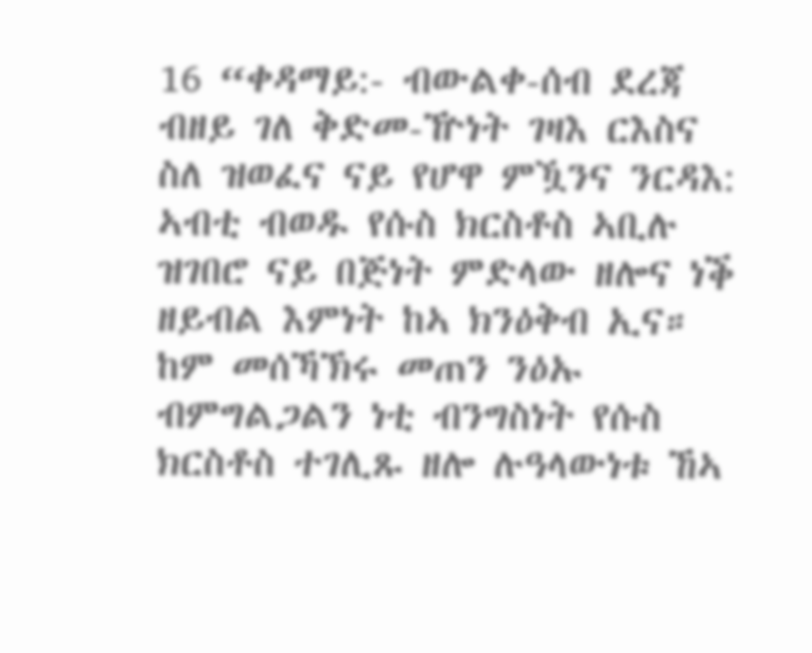16 “ቀዳማይ:- ብውልቀ-ሰብ ደረጃ ብዘይ ገለ ቅድመ-ዅነት ገዛእ ርእስና ስለ ዝወፈና ናይ የሆዋ ምዃንና ንርዳእ: ኣብቲ ብወዱ የሱስ ክርስቶስ ኣቢሉ ዝገበሮ ናይ በጅነት ምድላው ዘሎና ነቕ ዘይብል እምነት ከኣ ክንዕቅብ ኢና። ከም መሰኻኽሩ መጠን ንዕኡ ብምግልጋልን ነቲ ብንግስነት የሱስ ክርስቶስ ተገሊጹ ዘሎ ሉዓላውነቱ ኸኣ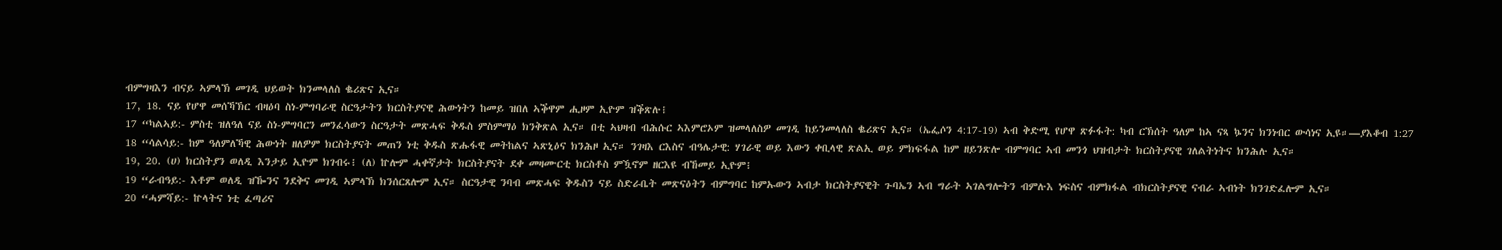ብምግዛእን ብናይ ኣምላኽ መገዲ ህይወት ክንመላለስ ቈሪጽና ኢና።
17, 18. ናይ የሆዋ መሰኻኽር ብዛዕባ ስነ-ምግባራዊ ስርዓታትን ክርስትያናዊ ሕውነትን ከመይ ዝበለ ኣቕዋም ሒዞም ኢዮም ዝቕጽሉ፧
17 “ካልኣይ:- ምስቲ ዝለዓለ ናይ ስነ-ምግባርን መንፈሳውን ስርዓታት መጽሓፍ ቅዱስ ምስምማዕ ክንቅጽል ኢና። በቲ ኣህዛብ ብሕሱር ኣእምሮኦም ዝመላለስዎ መገዲ ከይንመላለስ ቈሪጽና ኢና። (ኤፌሶን 4:17-19) ኣብ ቅድሚ የሆዋ ጽፉፋት: ካብ ርኽሰት ዓለም ከኣ ናጻ ኴንና ክንነብር ውሳነና ኢዩ።—ያእቆብ 1:27
18 “ሳልሳይ:- ከም ዓለምለኻዊ ሕውነት ዘለዎም ክርስትያናት መጠን ነቲ ቅዱስ ጽሑፋዊ መትከልና ኣጽኒዕና ክንሕዞ ኢና። ንገዛእ ርእስና ብዓሌታዊ: ሃገራዊ ወይ እውን ቀቢላዊ ጽልኢ ወይ ምክፍፋል ከም ዘይንጽሎ ብምግባር ኣብ መንጎ ህዝብታት ክርስትያናዊ ገለልትነትና ክንሕሉ ኢና።
19, 20. (ሀ) ክርስትያን ወለዲ እንታይ ኢዮም ክገብሩ፧ (ለ) ኵሎም ሓቀኛታት ክርስትያናት ደቀ መዛሙርቲ ክርስቶስ ምዃኖም ዘርእዩ ብኸመይ ኢዮም፧
19 “ራብዓይ:- እቶም ወለዲ ዝዀንና ንደቅና መገዲ ኣምላኽ ክንሰርጸሎም ኢና። ስርዓታዊ ንባብ መጽሓፍ ቅዱስን ናይ ስድራቤት መጽናዕትን ብምግባር ከምኡውን ኣብታ ክርስትያናዊት ጉባኤን ኣብ ግራት ኣገልግሎትን ብምሉእ ነፍስና ብምክፋል ብክርስትያናዊ ናብራ ኣብነት ክንገድፈሎም ኢና።
20 “ሓምሻይ:- ኵላትና ነቲ ፈጣሪና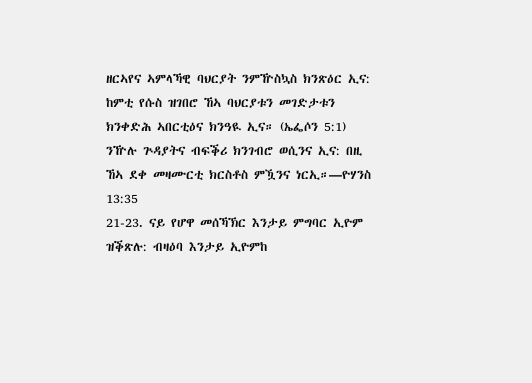ዘርኣየና ኣምላኻዊ ባህርያት ንምዅስኳስ ክንጽዕር ኢና: ከምቲ የሱስ ዝገበሮ ኸኣ ባህርያቱን መገድታቱን ክንቀድሕ ኣበርቲዕና ክንዓዪ ኢና። (ኤፌሶን 5:1) ንዅሉ ጕዳያትና ብፍቕሪ ክንገብሮ ወሲንና ኢና: በዚ ኸኣ ደቀ መዛሙርቲ ክርስቶስ ምዃንና ነርኢ።—ዮሃንስ 13:35
21-23. ናይ የሆዋ መሰኻኽር እንታይ ምግባር ኢዮም ዝቕጽሉ: ብዛዕባ እንታይ ኢዮምከ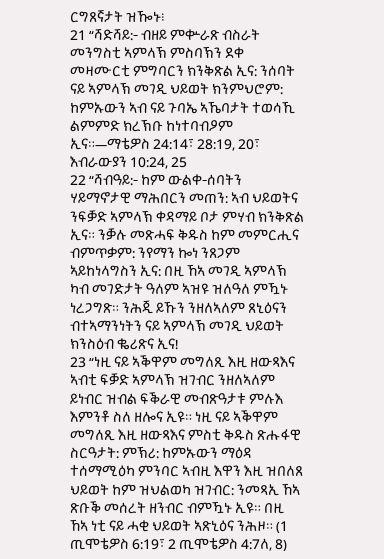ርግጸኛታት ዝዀኑ፧
21 “ሻድሻይ:- ብዘይ ምቍራጽ ብስራት መንግስቲ ኣምላኽ ምስባኽን ደቀ መዛሙርቲ ምግባርን ክንቅጽል ኢና: ንሰባት ናይ ኣምላኽ መገዲ ህይወት ክንምህሮም: ከምኡውን ኣብ ናይ ጉባኤ ኣኼባታት ተወሳኺ ልምምድ ክረኽቡ ከነተባብዖም ኢና።—ማቴዎስ 24:14፣ 28:19, 20፣ እብራውያን 10:24, 25
22 “ሻብዓይ:- ከም ውልቀ-ሰባትን ሃይማኖታዊ ማሕበርን መጠን: ኣብ ህይወትና ንፍቓድ ኣምላኽ ቀዳማይ ቦታ ምሃብ ክንቅጽል ኢና። ንቓሉ መጽሓፍ ቅዱስ ከም መምርሒና ብምጥቃም: ንየማን ኰነ ንጸጋም ኣይከነላግስን ኢና: በዚ ኸኣ መገዲ ኣምላኽ ካብ መገድታት ዓለም ኣዝዩ ዝለዓለ ምዃኑ ነረጋግጽ። ንሕጂ ይኹን ንዘለኣለም ጸኒዕናን ብተኣማንነትን ናይ ኣምላኽ መገዲ ህይወት ክንስዕብ ቈሪጽና ኢና!
23 “ነዚ ናይ ኣቕዋም መግለጺ እዚ ዘውጻእና ኣብቲ ፍቓድ ኣምላኽ ዝገብር ንዘለኣለም ይነብር ዝብል ፍቕራዊ መብጽዓታቱ ምሉእ እምንቶ ስለ ዘሎና ኢዩ። ነዚ ናይ ኣቕዋም መግለጺ እዚ ዘውጻእና ምስቲ ቅዱስ ጽሑፋዊ ስርዓታት: ምኽሪ: ከምኡውን ማዕዳ ተሰማሚዕካ ምንባር ኣብዚ እዋን እዚ ዝበለጸ ህይወት ከም ዝህልወካ ዝገብር: ንመጻኢ ኸኣ ጽቡቕ መሰረት ዘንብር ብምዃኑ ኢዩ። በዚ ኸኣ ነቲ ናይ ሓቂ ህይወት ኣጽኒዕና ንሕዞ። (1 ጢሞቴዎስ 6:19፣ 2 ጢሞቴዎስ 4:7ለ, 8)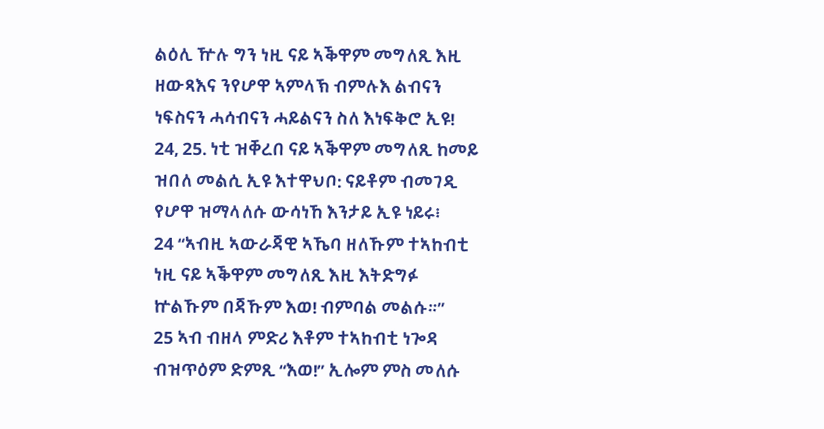ልዕሊ ዅሉ ግን ነዚ ናይ ኣቕዋም መግለጺ እዚ ዘውጻእና ንየሆዋ ኣምላኽ ብምሉእ ልብናን ነፍስናን ሓሳብናን ሓይልናን ስለ እነፍቅሮ ኢዩ!
24, 25. ነቲ ዝቐረበ ናይ ኣቕዋም መግለጺ ከመይ ዝበለ መልሲ ኢዩ እተዋህቦ: ናይቶም ብመገዲ የሆዋ ዝማላለሱ ውሳነኸ እንታይ ኢዩ ነይሩ፧
24 “ኣብዚ ኣውራጃዊ ኣኼባ ዘለኹም ተኣከብቲ ነዚ ናይ ኣቕዋም መግለጺ እዚ እትድግፉ ኵልኹም በጃኹም እወ! ብምባል መልሱ።”
25 ኣብ ብዘላ ምድሪ እቶም ተኣከብቲ ነጐዳ ብዝጥዕም ድምጺ “እወ!” ኢሎም ምስ መለሱ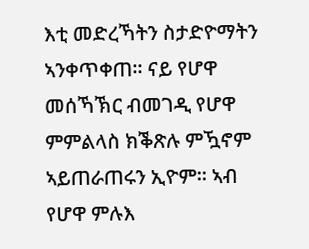እቲ መድረኻትን ስታድዮማትን ኣንቀጥቀጠ። ናይ የሆዋ መሰኻኽር ብመገዲ የሆዋ ምምልላስ ክቕጽሉ ምዃኖም ኣይጠራጠሩን ኢዮም። ኣብ የሆዋ ምሉእ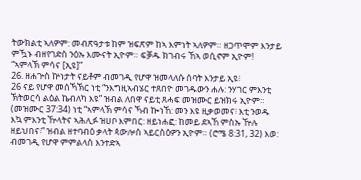ትውክልቲ ኣለዎም: መብጽዓታቱ ከም ዝፍጽም ከኣ እምነት ኣለዎም። ዘጋጥሞም እንታይ ምዃኑ ብዘየገድስ ንዕኡ እሙናት ኢዮም። ፍቓዱ ክገብሩ ኸኣ ወሲኖም ኢዮም!
“ኣምላኽ ምሳና [ኢዩ]”
26. ዘሐጕስ ኵነታት ናይቶም ብመገዲ የሆዋ ዝመላለሱ ሰባት እንታይ ኢዩ፧
26 ናይ የሆዋ መሰኻኽር ነቲ “ንእግዚኣብሄር ተጸበዮ መገዱውን ሐሉ: ንሃገር ምእንቲ ኽትወርሳ ልዕል ኬብለካ እዩ” ዝብል ለበዋ ናይቲ ጸሓፍ መዝሙር ይዝክሩ ኢዮም። (መዝሙር 37:34) ነቲ “ኣምላኽ ምሳና ኻብ ኰነኸ: መን እዩ ዚቃወመና፧ እቲ ንወዱ እኳ ምእንቲ ዅላትና ኣሕሊፉ ዝሀቦ እምበር: ዘይነሐፎ: ከመይ ደኣኸ ምስኡ ዅሉ ዘይህበና፧” ዝብል ዘተባብዕ ቃላት ጳውሎስ ኣይርስዕዎን ኢዮም። (ሮሜ 8:31, 32) እወ: ብመገዲ የሆዋ ምምልላስ እንተድኣ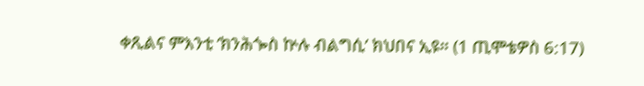ቀጺልና ምእንቲ ‘ክንሕጐስ ኵሉ ብልግሲ’ ክህበና ኢዩ። (1 ጢሞቴዎስ 6:17)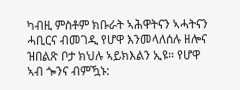ካብዚ ምስቶም ክቡራት ኣሕዋትናን ኣሓትናን ሓቢርና ብመገዲ የሆዋ እንመላለሰሉ ዘሎና ዝበልጽ ቦታ ክህሉ ኣይክእልን ኢዩ። የሆዋ ኣብ ጐንና ብምዃኑ: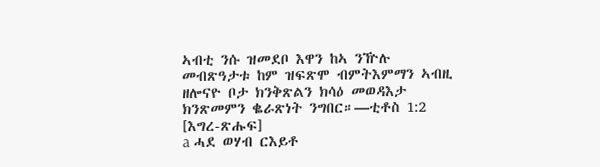ኣብቲ ንሱ ዝመደቦ እዋን ከኣ ንዅሉ መብጽዓታቱ ከም ዝፍጽሞ ብምትእምማን ኣብዚ ዘሎናዮ ቦታ ክንቅጽልን ክሳዕ መወዳእታ ክንጽመምን ቈራጽነት ንግበር።—ቲቶስ 1:2
[እግረ-ጽሑፍ]
a ሓደ ወሃብ ርእይቶ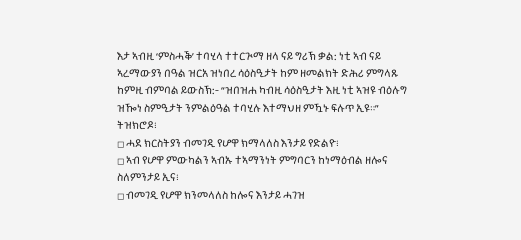እታ ኣብዚ ‘ምስሓቕ’ ተባሂላ ተተርጒማ ዘላ ናይ ግሪኽ ቃል: ነቲ ኣብ ናይ ኣረማውያን በዓል ዝርአ ዝነበረ ሳዕስዒታት ከም ዘመልክት ድሕሪ ምግላጹ ከምዚ ብምባል ይውስኽ:- “ዝበዝሐ ካብዚ ሳዕስዒታት እዚ ነቲ ኣዝዩ ብዕሉግ ዝዀነ ስምዒታት ንምልዕዓል ተባሂሉ እተማህዘ ምዃኑ ፍሉጥ ኢዩ።”
ትዝክሮዶ፧
◻ ሓደ ክርስትያን ብመገዲ የሆዋ ክማላለስ እንታይ የድልዮ፧
◻ ኣብ የሆዋ ምውካልን ኣብኡ ተኣማንነት ምግባርን ከነማዕብል ዘሎና ስለምንታይ ኢና፧
◻ ብመገዲ የሆዋ ክንመላለስ ከሎና እንታይ ሓገዝ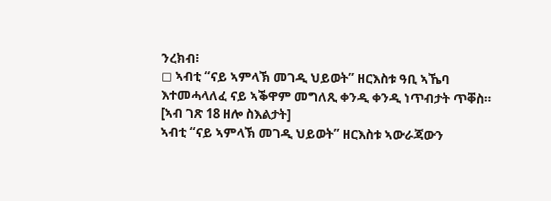ንረክብ፧
◻ ኣብቲ “ናይ ኣምላኽ መገዲ ህይወት” ዘርእስቱ ዓቢ ኣኼባ እተመሓላለፈ ናይ ኣቕዋም መግለጺ ቀንዲ ቀንዲ ነጥብታት ጥቐስ።
[ኣብ ገጽ 18 ዘሎ ስእልታት]
ኣብቲ “ናይ ኣምላኽ መገዲ ህይወት” ዘርእስቱ ኣውራጃውን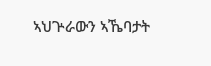ኣህጕራውን ኣኼባታት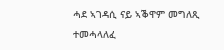ሓደ ኣገዳሲ ናይ ኣቕዋም መግለጺ ተመሓላለፈ